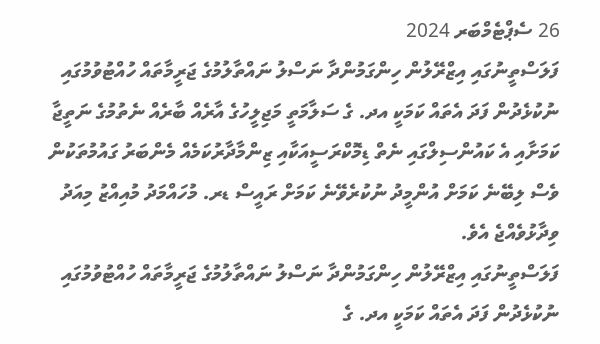26 ސެޕްޓެމްބަރ 2024
ފަލަސްތީނުގައި އިޒްރޭލުން ހިންގަމުންދާ ނަސްލު ނައްތާލުމުގެ ޖަރީމާތައް ހުއްޓުވުމުގައި ނުކުޅެދުން ފަދަ އެތައް ކަމަކީ އދ. ގެ ސަލާމަތީ މަޖިލީހުގެ އާރެއް ބާރެއް ނެތުމުގެ ނަތީޖާ ކަމަށާއި އެ ކައުންސިލްގައި ނެތް ޑިމޮކްރަސީއަކާއި ޒިންމާދާރުކަމެއް މެންބަރު ގައުމުތަކުން ވެސް ލިބޭނެ ކަމަށް އުންމީދު ނުކުރެވޭނެ ކަމަށް ރައީސް ޑރ. މުހައްމަދު މުއިއްޒު މިއަދު ވިދާޅުވެއްޖެ އެވެ.
ފަލަސްތީނުގައި އިޒްރޭލުން ހިންގަމުންދާ ނަސްލު ނައްތާލުމުގެ ޖަރީމާތައް ހުއްޓުވުމުގައި ނުކުޅެދުން ފަދަ އެތައް ކަމަކީ އދ. ގެ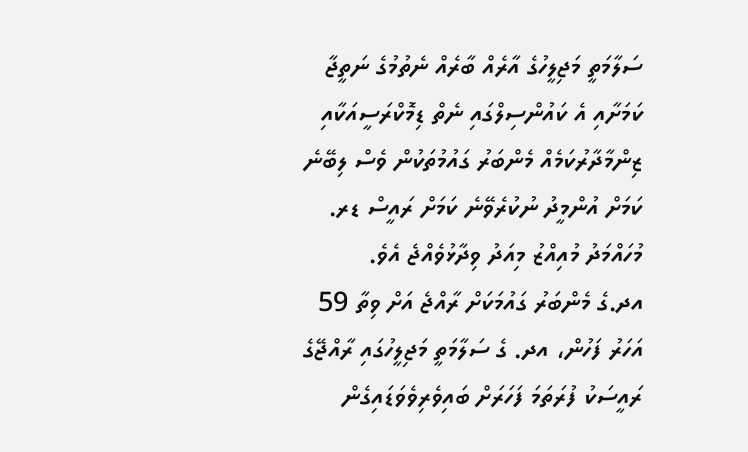ސަލާމަތީ މަޖިލީހުގެ އާރެއް ބާރެއް ނެތުމުގެ ނަތީޖާ ކަމަށާއި އެ ކައުންސިލްގައި ނެތް ޑިމޮކްރަސީއަކާއި ޒިންމާދާރުކަމެއް މެންބަރު ގައުމުތަކުން ވެސް ލިބޭނެ ކަމަށް އުންމީދު ނުކުރެވޭނެ ކަމަށް ރައީސް ޑރ. މުހައްމަދު މުއިއްޒު މިއަދު ވިދާޅުވެއްޖެ އެވެ.
އދ.ގެ މެންބަރު ގައުމަކަށް ރާއްޖެ އަށް ވިތާ 59 އަހަރު ފަހުން، އދ. ގެ ސަލާމަތީ މަޖިލީހުގައި ރާއްޖޭގެ ރައީސަކު ފުރަތަމަ ފަހަރަށް ބައިވެރިވެވަޑައިގެން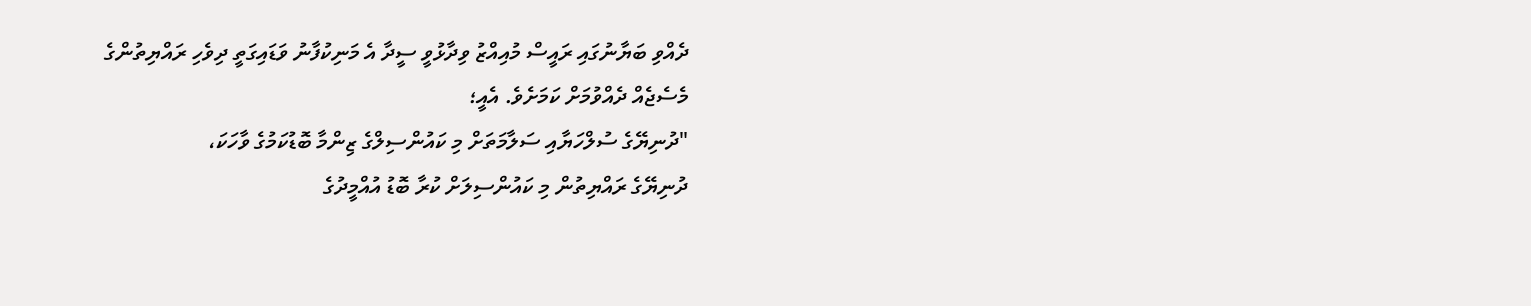ދެއްވި ބަޔާނުގައި ރައީސް މުއިއްޒު ވިދާޅުވީ ސީދާ އެ މަނިކުފާނު ވަޑައިގަތީ ދިވެހި ރައްޔިތުންގެ މެސެޖެއް ދެއްވުމަށް ކަމަށެވެ. އެއީ؛
"ދުނިޔޭގެ ސުލްހަޔާއި ސަލާމަތަށް މި ކައުންސިލްގެ ޒިންމާ ބޮޑުކަމުގެ ވާހަކަ،
ދުނިޔޭގެ ރައްޔިތުން މި ކައުންސިލަށް ކުރާ ބޮޑު އުއްމީދުގެ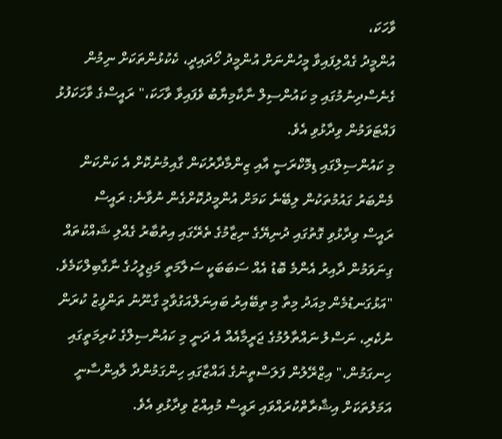ވާހަކަ،
އުންމީދު ގެއްލިފައިވާ މީހުންނަށް އުންމީދު ހޯދައިދީ، ކެކުޅުންތަކަށް ނިމުން ގެނެސްދިނުމުގައި މި ކައުންސިލް ނާކާމިޔާބު ވެފައިވާ ވާހަކަ،" ރައީސްގެ ވާހަކަފުޅު ފައްޓަވަމުން ވިދާޅުވި އެވެ.
މި ކައުންސިލްގައި ޑިމޮކްރަސީ އާއި ޒިންމާދާރުކަން ގާއިމުނުކޮށް އެ ކަންކަން މެންބަރު ގައުމުތަކުން ލިބޭނެ ކަމަށް އުންމީދުކޮށްގެން ނުވާނެ: ރައީސް
ރައީސް ވިދާޅުވި ގޮތުގައި ދުނިޔޭގެ ނިޒާމުގެ ތެރޭގައި އިތުބާރު ގެއްލި ޝައްކުތައް ގިނަވަމުން ދާއިރު އެންމެ ބޮޑު އެއް ސަބަބަކީ ސަލާމަތީ މަޖިލީހުގެ ނާގާބިލްކަމެވެ.
"އަޅުގަނޑުމެން މިއަދު މިތާ މި ތިބޭއިރު ބައިނަލްއަގުވާމީ ގާނޫނު ތަންފީޒު ކުރަން ނުކެރި، ނަސްލު ނައްތާލުމުގެ ޖަރީމާއެއް އެ ދަނީ މި ކައުންސިލްގެ ކުރިމަތީގައި ހިނގަމުން،" އިޒްރޭލުން ފަލަސްތީނުގެ ޣައްޒާގައި ހިންގަމުންދާ ލާއިންސާނީ އަމަލުތަކަށް އިޝާރާތްކުރައްވައި ރައީސް މުއިއްޒު ވިދާޅުވި އެވެ.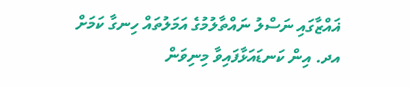ޣައްޒާގައި ނަސްލު ނައްތާލުމުގެ އަމަލުތައް ހިނގާ ކަމަށް އދ. އިން ކަނޑައަޅާފައިވާ މިނިވަން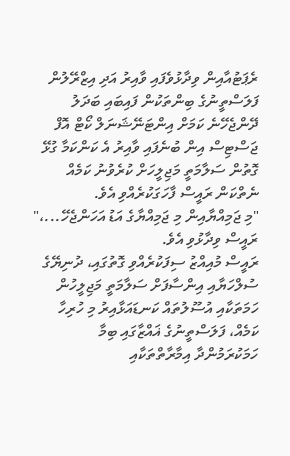ރެޕަޓުއާއިން ވިދާޅުވެފައި ވާއިރު އަދި އިޒްރޭލުން ފަލަސްތީނުގެ ބިންތަކުން ފައިބައި ބަދަލު ދޭންޖެހޭނެ ކަމަށް އިންޓަނޭޝަނަލް ކޯޓް އޮފް ޖަސްޓިސް އިން ބުނެފައި ވާއިރު އެ ކަންކަމާ ގުޅޭ ގޮތުން ސަލާމަތީ މަޖިލީހަށް ކުރެވުނު ކަމެއް ނެތްކަން ރައީސް ފާހަގަކުރެއްވި އެވެ.
"މި ޖަމިއްޔާއިން މި ޖަމިއްޔާގެ އަޑު އަހަންޖެހޭ...،" ރައީސް ވިދާޅުވި އެވެ.
ރައީސް މުއިއްޒު ސިފަކުރެއްވި ގޮތުގައި، ދުނިޔޭގެ ސުލްހަޔާއި އިންސާފަށް ސަލާމަތީ މަޖިލީހުން ހަމަތަކާއި އުސޫލުތައް ކަނޑައަޅާއިރު މި ހުރިހާ ކަމެއް، ފަލަސްތީނުގެ ޣައްޒާގައި ބިމާ ހަމަކުރަމުންދާ އިމާރާތްތަކާއި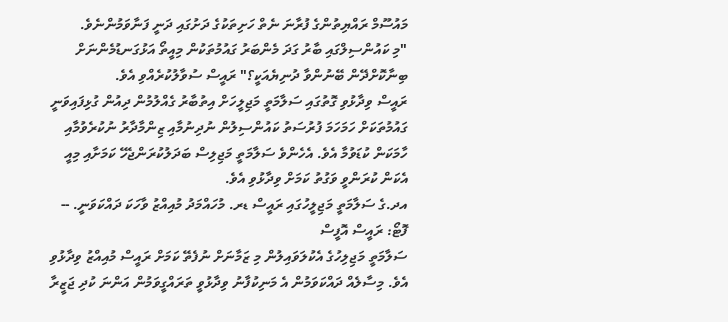މައުސޫމް ރައްޔިތުންގެ ފުރާނަ ނެތް ހަށިތަކުގެ ދަށުގައި ދަނީ ފަނާވަމުންނެވެ.
"މި ކައުންސިލްގައި ބާރު ގަދަ މެންބަރު ގައުމުތަކުން މިއީތޯ އަޅުގަނޑުމެންނަށް ބިނާކޮށްދޭން ބޭނުންވާ ދުނިޔެއަކީ؟" ރައީސް ސުވާލުކުރެއްވި އެވެ.
ރައީސް ވިދާޅުވި ގޮތުގައި ސަލާމަތީ މަޖިލީހަށް އިތުބާރު ގެއްލުމުން ދިއުން ގުޅިފައިވަނީ ގައުމުތަކަށް ހަމަހަމަ ފުރުސަތު ކައުންސިލުން ނުދިނުމާއި ޒިންމާދާރު ނުކުރެވުމާއި ހާމަކަން ކުޑަވުމާ އެވެ. އެހެންވެ ސަލާމަތީ މަޖިލިސް ބަދަލުކުރަންޖެހޭ ކަމަށާއި މިއީ އެކަން ކުރަންވީ ވަގުތު ކަމަށް ވިދާޅުވި އެވެ.
އދ.ގެ ސަލާމަތީ މަޖިލީހުގައި ރައީސް ޑރ. މުހައްމަދު މުއިއްޒު ވާހަކަ ދައްކަވަނީ. -- ފޮޓޯ: ރައީސް އޮފީސް
ސަލާމަތީ މަޖިލިހުގެ އެކުލަވައިލުން މި ޒަމާނަށް ނުފެތޭ ކަމަށް ރައީސް މުއިއްޒު ވިދާޅުވި އެވެ. މިސާލެއް ދައްކަވަމުން އެ މަނިކުފާނު ވިދާޅުވީ ތަރައްގީވަމުން އަންނަ ކުދި ޖަޒީރާ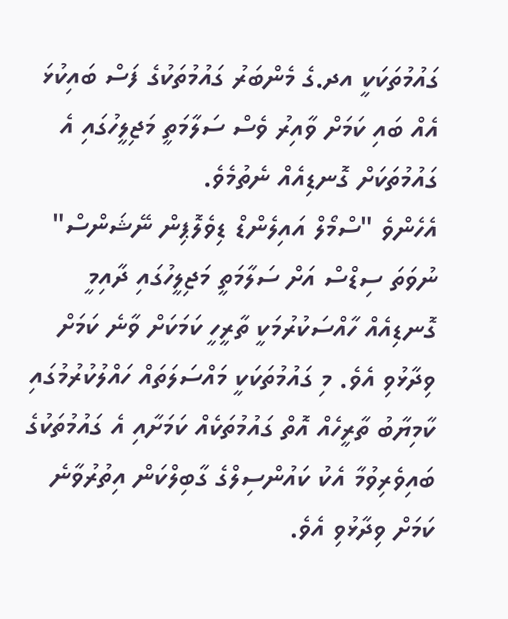ގައުމުތަކަކީ އދ.ގެ މެންބަރު ގައުމުތަކުގެ ފަސް ބައިކުޅަ އެއް ބައި ކަމަށް ވާއިރު ވެސް ސަލާމަތީ މަޖިލީހުގައި އެ ގައުމުތަކަށް ގޮނޑިއެއް ނެތުމެވެ.
އެހެންވެ "ސްމޯލް އައިލެންޑް ޑިވެލޮޕިން ނޭޝަންސް" ނުވަތަ ސިޑްސް އަށް ސަލާމަތީ މަޖިލީހުގައި ދާއިމީ ގޮނޑިއެއް ހާއްސަކުރުމަކީ ތާރީހީ ކަމަކަށް ވާނެ ކަމަށް ވިދާޅުވި އެވެ. މި ގައުމުތަކަކީ މައްސަލަތައް ހައްލުކުރުމުގައި ކާމިޔާބު ތާރީހެއް އޮތް ގައުމުތަކެއް ކަމަށާއި އެ ގައުމުތަކުގެ ބައިވެރިވުމާ އެކު ކައުންސިލްގެ ގާބިލްކަން އިތުރުވާނެ ކަމަށް ވިދާޅުވި އެވެ.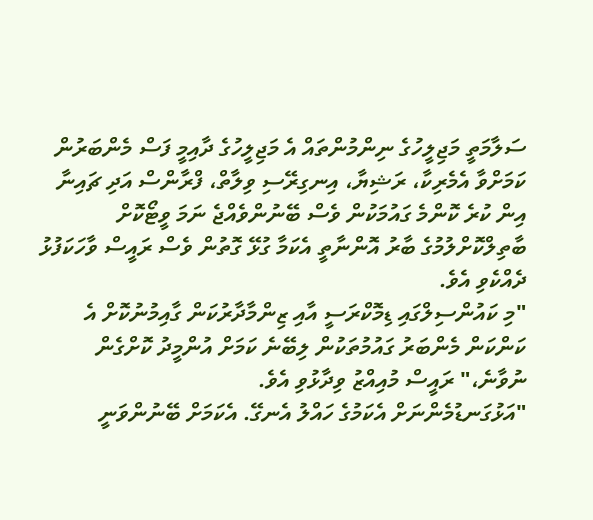ސަލާމަތީ މަޖިލީހުގެ ނިންމުންތައް އެ މަޖިލީހުގެ ދާއިމީ ފަސް މެންބަރުން ކަމަށްވާ އެމެރިކާ، ރަޝިޔާ، އިނގިރޭސި ވިލާތް، ފްރާންސް އަދި ޗައިނާ އިން ކުރެ ކޮންމެ ގައުމަކުން ވެސް ބޭނުންވެއްޖެ ނަމަ ވީޓޯކޮށް ބާތިލްކޮށްލުމުގެ ބާރު އޮންނާތީ އެކަމާ ގުޅޭ ގޮތުން ވެސް ރައީސް ވާހަކަފުޅު ދެއްކެވި އެވެ.
"މި ކައުންސިލްގައި ޑިމޮކްރަސީ އާއި ޒިންމާދާރުކަން ގާއިމުނުކޮށް އެ ކަންކަން މެންބަރު ގައުމުތަކުން ލިބޭނެ ކަމަށް އުންމީދު ކޮށްގެން ނުވާނެ،" ރައީސް މުއިއްޒު ވިދާޅުވި އެވެ.
"އަޅުގަނޑުމެންނަށް އެކަމުގެ ހައްލު އެނގޭ. އެކަމަށް ބޭނުންވަނީ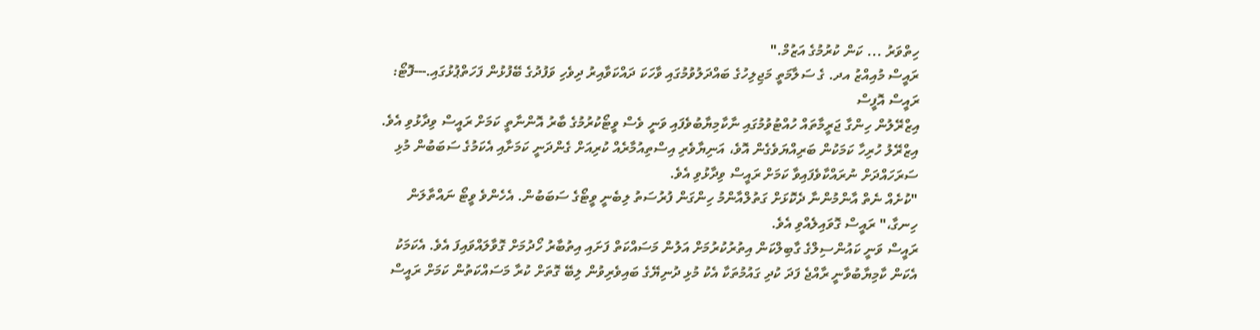ހިތްވަރު ... ކަން ކުރުމުގެ އަޒުމް."
ރައީސް މުއިއްޒު އދ. ގެ ސަލާމަތީ މަޖިލިހުގެ ބައްދަލުވުމުގައި ވާހަކަ ދައްކަވާއިރު ދިވެހި ވަފުދުގެ ބޭފުޅުން ފަހަތްޕުޅުގައި.---ފޮޓޯ: ރައީސް އޮފީސް
އިޒްރޭލުން ހިންގާ ޖަރީމާތައް ހުއްޓުވުމުގައި ނާކާމިޔާބުވެފައި ވަނީ ވެސް ވީޓޯކުރުމުގެ ބާރު އޮންނާތީ ކަމަށް ރައީސް ވިދާޅުވި އެވެ. އިޒްރޭލު ހުރިހާ ކަމަކުން ބަރިއްޔަވެގެން އޮވެ، އަނިޔާވެރި އިސްތިއުމާރެއް ކުރިއަށް ގެންދަނީ ކަމަށާއި އެކަމުގެ ސަބަބުން މުޅި ސަރަހައްދަށް ނުރައްކާވެފައިވާ ކަމަށް ރައީސް ވިދާޅުވި އެވެ.
"ކުށެއް ނެތް އާންމުންނާ ދެކޮޅަށް ގަތުލްއާންމު ހިންގަން ފުރުސަތު ލިބެނީ ވީޓޯގެ ސަބަބުން. އެހެންވެ ވީޓޯ ނައްތާލަން ހިނގާ،" ރައީސް ގޮވައިލެއްވި އެވެ.
ރައީސް ވަނީ ކައުންސިލްގެ ގާބިލްކަން އިތުރުކުރުމަށް އަލުން މަސައްކަތް ފަށައި އިތުބާރު ހޯދުމަށް ގޮވާލައްވައިފަ އެވެ. އެކަމަކު އެކަން ކާމިޔާބުވާނީ ރާއްޖެ ފަދަ ކުދި ގައުމުތަކާ އެކު މުޅި ދުނިޔޭގެ ބައިވެރިވުން ލިބޭ ގޮތަށް ކުރާ މަސައްކަތުން ކަމަށް ރައީސް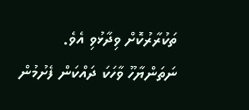ތަކުރާރުކޮށް ވިދާޅުވި އެވެ.
ނަތަންޔާހޫ ވާހަކަ ދައްކަން ފެށުމުން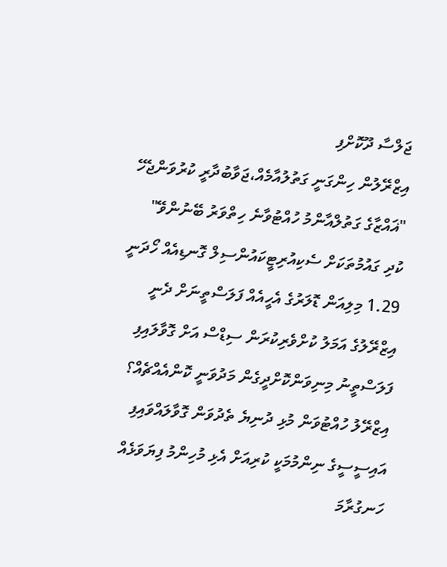ޖަލްސާ ދޫކޮށްފި
އިޒްރޭލުން ހިންގަނީ ގަތުލުއާމެއް،ޖަވާބުދާރީ ކުރުވަންޖެހޭ
"ޣައްޒާގެ ގަތުލްއާންމު ހުއްޓުވާނެ ހިތްވަރު ބޭނުންވޭ"
ކުދި ގައުމުތަކަށް ސެކިއުރިޓީކައުންސިލް ގޮނޑިއެއް ހޯދަނީ
1.29 މިލިއަން ޑޮލަރުގެ އެހީއެއް ފަލަސްތީނަށް ދެނީ
އިޒްރޭލުގެ އަމަލު ކުށްވެރިކުރަން ސިޑްސް އަށް ގޮވާލައިފި
ފަލަސްތީނު މިނިވަންކޮށްދީގެން މަދުވަނީ ކޮންއެއްޗެއް؟
އިޒްރޭލު ހުއްޓުވަން މުޅި ދުނިޔެ ތެދުވަން ގޮވާލައްވައިފި
އައިސީސީގެ ނިންމުމަކީ ކުރިއަށް އެޅި މުހިންމު ފިޔަވަޅެއް
ހަނގުރާމަ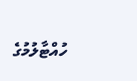ހުއްޓާލުމުގެ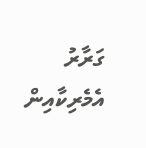ގަރާރު އެމެރިކާއިން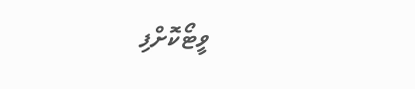ވީޓޯކޮށްފި